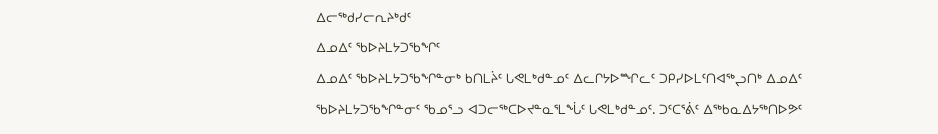ᐃᓕᖅᑯᓯᓕᕆᔨᒃᑯᑦ
ᐃᓄᐃᑦ ᖃᐅᔨᒪᔭᑐᖃᖏᑦ
ᐃᓄᐃᑦ ᖃᐅᔨᒪᔭᑐᖃᖏᓐᓂᒃ ᑲᑎᒪᔩᑦ ᒐᕙᒪᒃᑯᓐᓄᑦ ᐃᓚᒋᔭᐅᙱᓚᑦ ᑐᑭᓯᐅᒪᑦᑎᐊᖅᖢᑎᒃ ᐃᓄᐃᑦ ᖃᐅᔨᒪᔭᑐᖃᖏᓐᓂᑦ ᖃᓄᕐᓗ ᐊᑐᓕᖅᑕᐅᔪᓐᓇᕐᒪᖔᑦ ᒐᕙᒪᒃᑯᓐᓄᑦ. ᑐᑦᑕᕐᕖᑦ ᐃᖅᑲᓇᐃᔭᖅᑎᐅᕗᑦ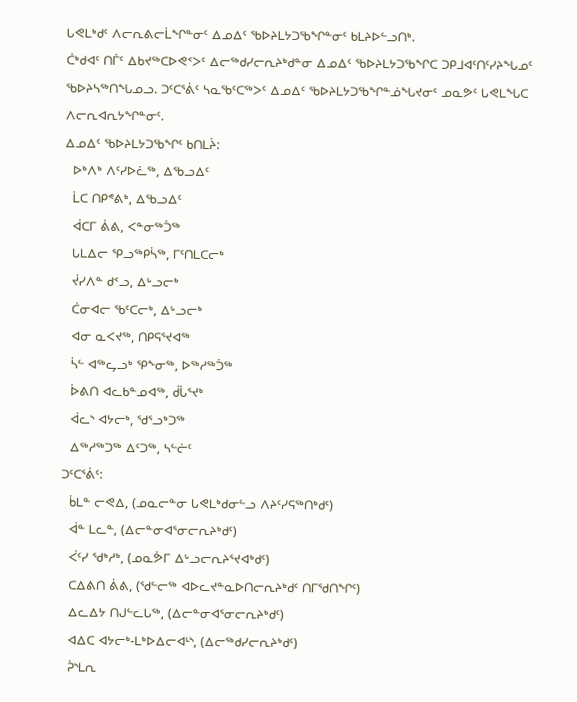ᒐᕙᒪᒃᑯᑦ ᐱᓕᕆᕕᓕᒫᖏᓐᓂᑦ ᐃᓄᐃᑦ ᖃᐅᔨᒪᔭᑐᖃᖏᓐᓂᑦ ᑲᒪᔨᐅᓪᓗᑎᒃ.
ᑖᒃᑯᐊᑦ ᑎᒦᑦ ᐃᑲᔪᖅᑕᐅᕙᑉᐳᑦ ᐃᓕᖅᑯᓯᓕᕆᔨᒃᑯᓐᓂ ᐃᓄᐃᑦ ᖃᐅᔨᒪᔭᑐᖃᖏᑕ ᑐᑭᒧᐊᑦᑎᑦᓯᔨᖓᓄᑦ ᖃᐅᔨᓴᖅᑎᖓᓄᓗ. ᑐᑦᑕᕐᕖᑦ ᓴᓇᖃᑦᑕᖅᐳᑦ ᐃᓄᐃᑦ ᖃᐅᔨᒪᔭᑐᖃᖏᓐᓅᖓᔪᓂᑦ ᓄᓇᕗᑦ ᒐᕙᒪᖓᑕ ᐱᓕᕆᐊᕆᔭᖏᓐᓂᑦ.
ᐃᓄᐃᑦ ᖃᐅᔨᒪᔭᑐᖃᖏᑦ ᑲᑎᒪᔩ:
  ᐅᒃᐱᒃ ᐱᑦᓯᐅᓛᖅ, ᐃᖃᓗᐃᑦ
  ᒫᑕ ᑎᑭᕝᕕᒃ, ᐃᖃᓗᐃᑦ
  ᐋᑕᒥ ᕖᕕ, ᐸᓐᓂᖅᑑᖅ
  ᒐᒪᐃᓕ ᕿᓗᖅᑭᓵᖅ, ᒥᑦᑎᒪᑕᓕᒃ
  ᔫᓯᐱᓐ ᑯᑉᓗ, ᐃᒡᓗᓕᒃ
  ᑖᓂᐊᓕ ᖃᑦᑕᓕᒃ, ᐃᒡᓗᓕᒃ
  ᐊᓂ ᓇᐸᔪᖅ, ᑎᑭᕋᕐᔪᐊᖅ
  ᓵᓪ ᐊᖅᖤᓗᒃ ᕿᖕᓂᖅ, ᐅᖅᓱᖅᑑᖅ
  ᐆᕕᑎ ᐊᓚᑲᓐᓄᐊᖅ, ᑰᒑᕐᔪᒃ
  ᐋᓚᔅ ᐊᔭᓕᒃ, ᖁᕐᓗᒃᑐᖅ
  ᐃᖅᓱᖅᑐᖅ ᐃᑦᑐᖅ, ᓴᓪᓖᑦ
ᑐᑦᑕᕐᕖᑦ:
  ᑳᒪᓐ ᓕᕙᐃ, (ᓄᓇᓕᓐᓂ ᒐᕙᒪᒃᑯᓂᓪᓗ ᐱᔨᑦᓯᕋᖅᑎᒃᑯᑦ)
  ᐋᓐ ᒪᓚᓐ, (ᐃᓕᓐᓂᐊᕐᓂᓕᕆᔨᒃᑯᑦ)
  ᐹᑦᓯ ᖁᒃᓱᒃ, (ᓄᓇᕘᒥ ᐃᒡᓗᓕᕆᔨᕐᔪᐊᒃᑯᑦ)
  ᑕᐃᕕᑎ ᕖᕕ, (ᖁᓪᓕᖅ ᐊᐅᓚᔪᓐᓇᐅᑎᓕᕆᔨᒃᑯᑦ ᑎᒥᖁᑎᖏᑦ)
  ᐃᓚᐃᔭ ᑎᒍᓪᓚᒐᖅ, (ᐃᓕᓐᓂᐊᕐᓂᓕᕆᔨᒃᑯᑦ)
  ᐊᐃᑕ ᐊᔭᓕᒃ-ᒪᒃᐅᐃᓕᐊᒻᔅ, (ᐃᓕᖅᑯᓯᓕᕆᔨᒃᑯᑦ)
  ᕉᔅᒪᕆ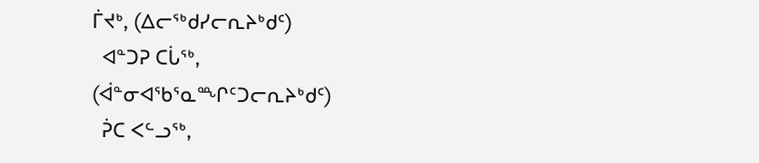ᒦᔪᒃ, (ᐃᓕᖅᑯᓯᓕᕆᔨᒃᑯᑦ)
  ᐊᓐᑐᕈ ᑕᒑᖅ, (ᐋᓐᓂᐊᖃᕐᓇᙱᑦᑐᓕᕆᔨᒃᑯᑦ)
  ᕉᑕ ᐸᓪᓗᖅ,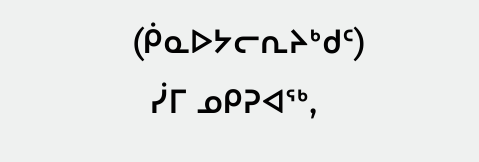(ᑮᓇᐅᔭᓕᕆᔨᒃᑯᑦ)
  ᓰᒥ ᓄᑭᕈᐊᖅ,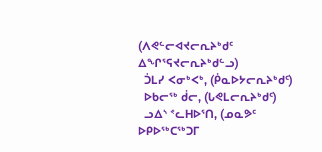(ᐱᕙᓪᓕᐊᔪᓕᕆᔨᒃᑯᑦ ᐃᖏᕐᕋᔪᓕᕆᔨᒃᑯᓪᓗ)
  ᑑᒪᓯ ᐸᓂᒃᐸᒃ, (ᑮᓇᐅᔭᓕᕆᔨᒃᑯᑦ)
  ᐅᑲᓕᖅ ᑰᓕ, (ᒐᕙᒪᓕᕆᔨᒃᑯᑦ)
  ᓗᐃᔅ ᕝᓚᕼᐅᕐᑎ, (ᓄᓇᕗᑦ ᐅᑭᐅᖅᑕᖅᑐᒥ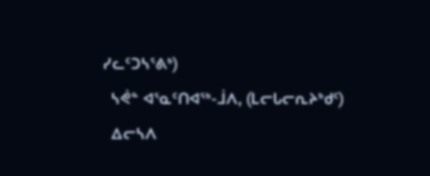ᓯᓚᑦᑐᓴᕐᕕᒃ)
  ᓴᕚᓐ ᐊᕐᓇᑦᑎᐊᖅ-ᒨᐱ, (ᒪᓕᒐᓕᕆᔨᒃᑯᑦ)
  ᐃᓕᓴᐱ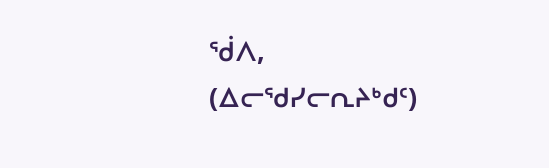ᖂᐱ, (ᐃᓕᖁᓯᓕᕆᔨᒃᑯᑦ)